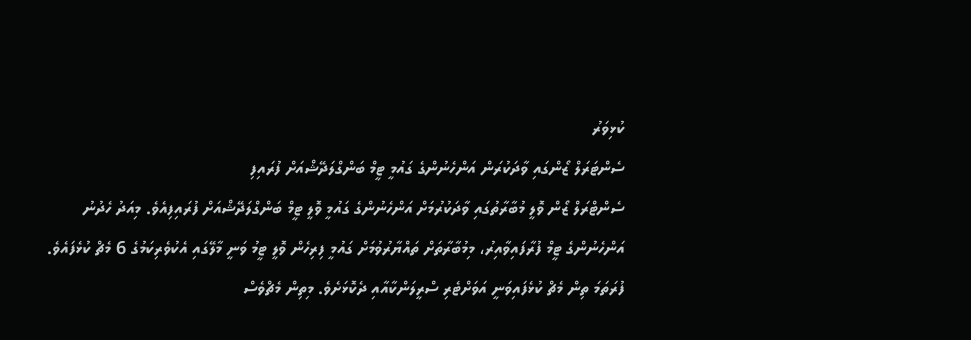ކުޅިވަރު
ސެންޓަރަލް ޒޯންގައި ވާދަކުރަން އަންހެނުންގެ ގައުމީ ޓީމް ބަންގްލަދޭޝްއަށް ފުރައިފި
ސެންޓްރަލް ޒޯން ވޮލީ މުބާރާތުގައި ވާދަކުރުމަށް އަންހެނުންގެ ގައުމީ ވޮލީ ޓީމް ބަންގްލަދޭޝްއަށް ފުރައިފިއެވެ. މިއަދު ހެދުނު އަންހެނުންގެ ޓީމް ފުރާފައިވާއިރު، މިމުބާރާތަށް ތައްޔާރުވުމަށް ގައުމީ ފިރިހެން ވޮލީ ޓީމު ވަނީ މާލޭގައި އެކުވެރިކަމުގެ 6 މެޗް ކުޅެފައެވެ. ފުރަތަމަ ތިން މެޗް ކުޅެފައިވަނީ އަވަށްޓެރި ސްރީލަންކާއާއި ދެކޮޅަށެވެ. މިތިން މެޗްވެސް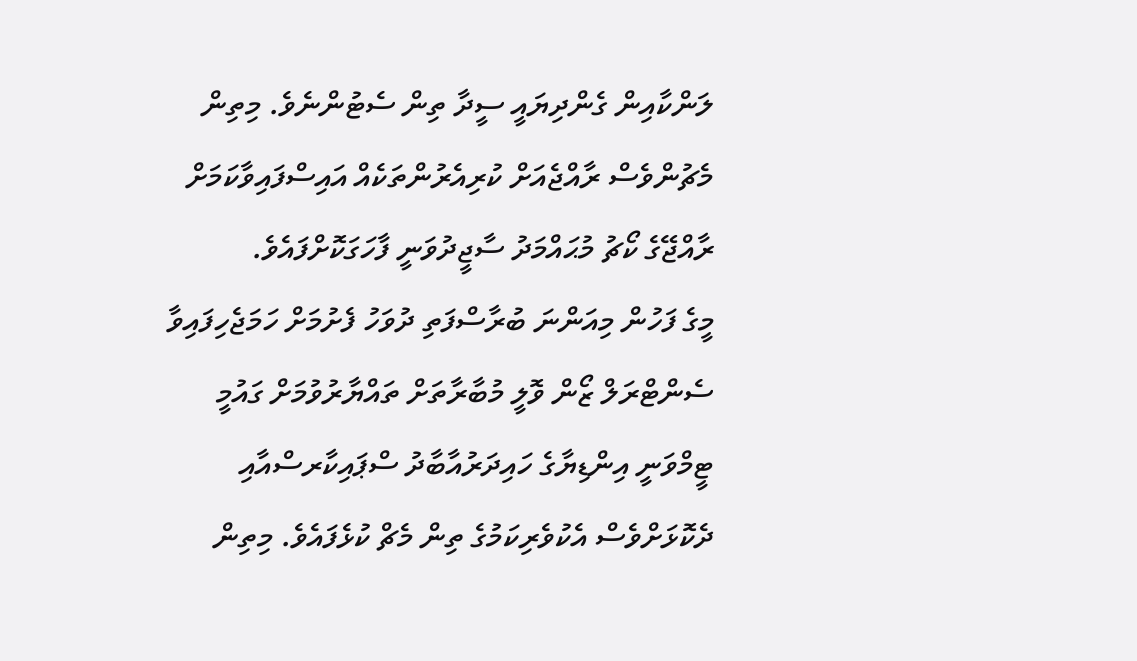ލަންކާއިން ގެންދިޔައީ ސީދާ ތިން ސެޓުންނެވެ. މިތިން މެޗުންވެސް ރާއްޖެއަށް ކުރިއެރުންތަކެއް އައިސްފައިވާކަމަށް ރާއްޖޭގެ ކޯޗު މުޙައްމަދު ސާޖީދުވަނީ ފާހަގަކޮށްފައެވެ.
މީގެ ފަހުން މިއަންނަ ބުރާސްފަތި ދުވަހު ފެށުމަށް ހަމަޖެހިފައިވާ ސެންޓްރަލް ޒޯން ވޮލީ މުބާރާތަށް ތައްޔާރުވުމަށް ގައުމީ ޓީމްވަނީ އިންޑިޔާގެ ހައިދަރުއާބާދު ސްޕައިކާރސްއާއި ދެކޮޅަށްވެސް އެކުވެރިކަމުގެ ތިން މެޗް ކުޅެފައެވެ. މިތިން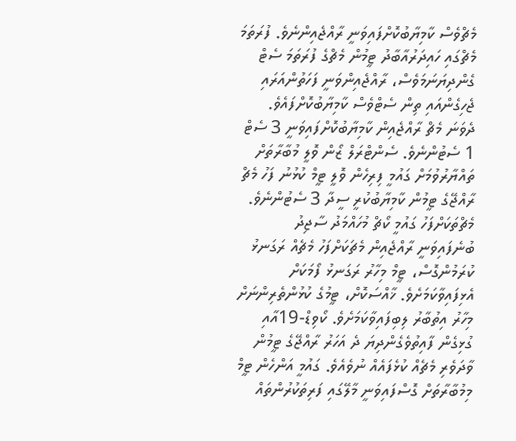މެޗްވެސް ކާމިޔާބުކޮށްފައިވަނީ ރާއްޖެއިންނެވެ. ފުރަތަމަ މެޗްގައި ހައިދަރުއާބާދު ޓީމުން މެޗްގެ ފުރަތަމަ ސެޓް ގެންދިޔަނަމަވެސް، ރާއްޖެއިންވަނީ ފަހަތުންއަރައި ޖެހިގެންއައި ތިން ސެޓްވެސް ކާމިޔާބުކޮށްފައެވެ. ދެވަނަ މެޗް ރާއްޖެއިން ކާމިޔާބުކޮށްފައިވަނީ 3 ސެޓް 1 ސެޓުންނެވެ. ސެންޓްރަލް ޒޯން ވޮލީ މުބާރާތަށް ތައްޔާރުވުމަށް ގައުމީ ފިރިހެން ވޮލީ ޓީމް ކުޅުނު ފަހު މެޗް ރާއްޖޭގެ ޓީމުން ކާމިޔާބުކުރީ ސީދާ 3 ސެޓުންނެވެ.
މެޗްތަކަށްފަހު ގައުމީ ކޯޗް މުހައްމަދު ސާޖިދު ބުނެފައިވަނީ ރާއްޖެއިން މެޗަކަށްފަހު މެޗެއް ރަގަނޅު ކުރަމުންގޮސް، ޓީމް މިހާރު ރަގަނޅު ފޯމަކަށް އެޅިފައިވާކަމަށެވެ. ޚާއްސަކޮށް، ޓީމުގެ ކުޅުންތެރިންނަށް މިހާރު އިތުބާރު ލިބިފައިވާކަމަށެވެ. ކޯވިޑް-19އާއި ގުޅިގެން ފާއިތުވެގެންދިޔަ ދެ އަހަރު ރާއްޖޭގެ ޓީމުން ވާދަވެރި މެޗެއް ކުޅެފައެއް ނުވެއެވެ. ގައުމީ އަންހެން ޓީމް މިމުބާރާތަށް ގޮސްފައިވަނީ މާލޭގައި ފަރިތަކުރުންތައް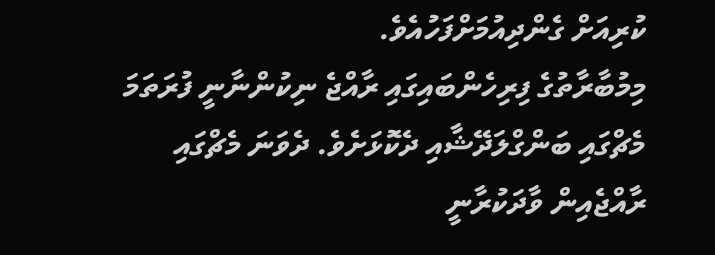ކުރިއަށް ގެންދިއުމަށްފަހުއެވެ.
މިމުބާރާތުގެ ފިރިހެންބައިގައި ރާއްޖެ ނިކުންނާނީ ފުރަތަމަ މެޗްގައި ބަންގްލަދޭޝާއި ދެކޮޅަށެވެ. ދެވަނަ މެޗްގައި ރާއްޖެއިން ވާދަކުރާނީ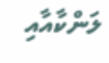ލަންކާއާއި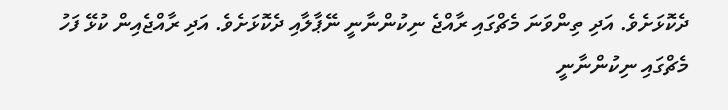ދެކޮޅަށެވެ. އަދި ތިންވަނަ މެޗްގައި ރާއްޖެ ނިކުންނާނީ ނޭޕާލާއި ދެކޮޅަށެވެ. އަދި ރާއްޖެއިން ކުޅޭ ފަހު މެޗްގައި ނިކުންނާނީ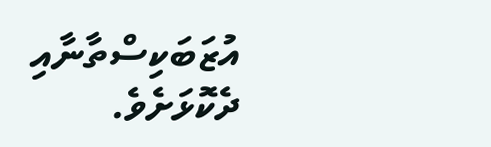އުޒަބަކިސްތާނާއި ދެކޮޅަށެވެ.